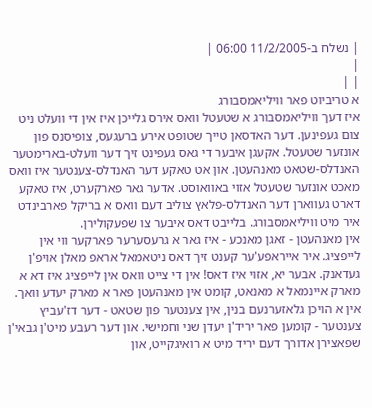| נשלח ב-11/2/2005 06:00 |
|
| |
א טריביוט פאר וויליאמסבורג
איז דעך וויליאמסבורג א שטעטל וואס אירס גלייכן איז אין די וועלט ניט צום געפינען. דער האדסאן טייך שטופט אירע ברעגעס, צופיסנס פון אונזער שטעטל. אקעגן איבער די גאס געפינט זיך דער וועלט-בארימטער האנדלס-שטאט מאנהעטן. און אט טאקע דער האנדלס-צענטער איז וואס מאכט אונזער שטעטל אזוי באוואוסט. אדער גאר פארקערט, איז טאקע דארט געווארן דער האנדלס-פלאץ צוליב דעם וואס א בריקל פארבינדט איר מיט וויליאמסבורג. בלייבט דאס איבער צו שפעקולירן.
אין מאנהעטן - זאגן מאנכע - איז גאר א גרעסערער פארקער ווי אין לייפציג. איר אייראפע'ער קענט זיך דאס ניטאמאל אראפ מאלן אויפ'ן געדאנק. אבער יא, אזוי איז דאס! אין די צייט וואס אין לייפציג איז דא א מארק איינמאל א מאנאט, קומט אין מאנהעטן פאר א מארק יעדע וואך. אין א הויכן גלאזערנעם בנין, אין צענטער פון שטאט - דער דז'עביץ צענטער - קומען פאר יריד'ן יעדן שני וחמישי. און דער רעבע מיט'ן גבאי'ן שפאצירן אדורך דעם יריד מיט א רואיגקייט, און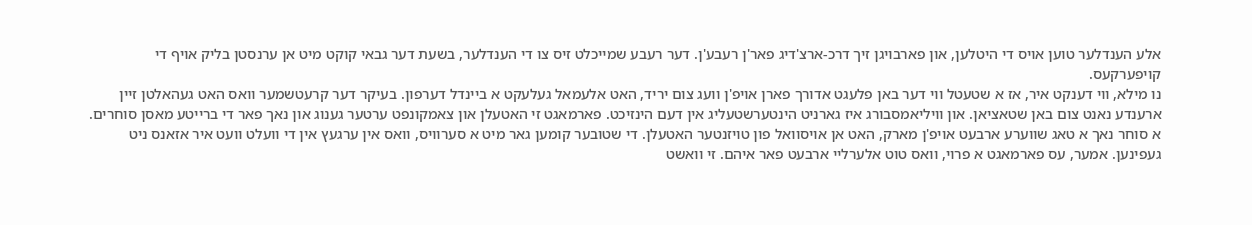אלע הענדלער טוען אויס די היטלען, און פארבויגן זיך דרכ-ארצ'דיג פאר'ן רעבע'ן. דער רעבע שמייכלט זיס צו די הענדלער, בשעת דער גבאי קוקט מיט אן ערנסטן בליק אויף די קויפערקעס.
נו מילא, ווי דענקט איר, אז א שטעטל ווי דער באן פלעגט אדורך פארן אויפ'ן וועג צום יריד, האט אלעמאל געלעקט א ביינדל דערפון. בעיקר דער קרעטשמער וואס האט געהאלטן זיין ארענדע נאנט צום באן שטאציאן. און וויליאמסבורג איז גארניט הינטערשטעליג אין דעם הינזיכט. פארמאגט זי האטעלן און צאמקונפט ערטער גענוג און נאך פאר די ברייטע מאסן סוחרים.
א סוחר נאך א טאג שווערע ארבעט אויפ'ן מארק, האט אן אויסוואל פון טויזנטער האטעלן. די שטובער קומען גאר מיט א סערוויס, וואס אין ערגעץ אין די וועלט וועט איר אזאנס ניט געפינען. אמער, עס פארמאגט א פרוי, וואס טוט אלערליי ארבעט פאר איהם. זי וואשט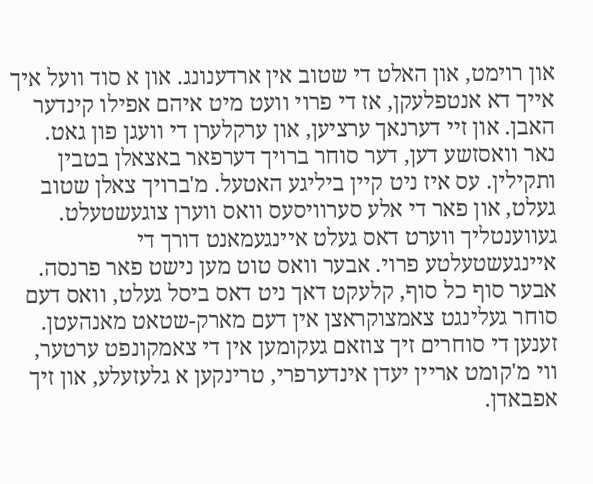און רוימט, און האלט די שטוב אין ארדענונג. און א סוד וועל איך אייך דא אנטפלעקן, אז די פרוי וועט מיט איהם אפילו קינדער האבן. און זיי דערנאך ערציען, און ערקלערן די וועגן פון גאט.
נאר וואסזשע דען, דער סוחר ברויך דערפאר באצאלן בטבין ותקילין. עס איז ניט קיין ביליגע האטעל. מ'ברויך צאלן שטוב געלט, און פאר די אלע סערוויסעס וואס ווערן צוגעשטעלט. געווענטליך ווערט דאס געלט איינגעמאנט דורך די איינגעשטעלטע פרוי. אבער וואס טוט מען נישט פאר פרנסה.
אבער סוף כל סוף, קלעקט דאך ניט דאס ביסל געלט, וואס דעם סוחר געלינגט צאמצוקראצן אין דעם מארק-שטאט מאנהעטן. זענען די סוחרים זיך צוזאם געקומען אין די צאמקונפט ערטער, ווי מ'קומט אריין יעדן אינדערפרי, טרינקען א גלעזעלע, און זיך אפבאדן.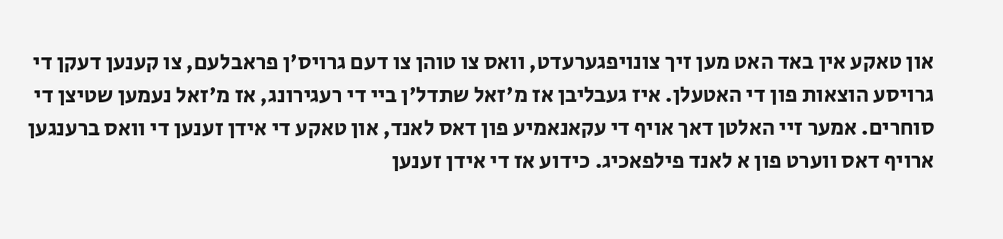און טאקע אין באד האט מען זיך צונויפגערעדט, וואס צו טוהן צו דעם גרויס'ן פראבלעם, צו קענען דעקן די גרויסע הוצאות פון די האטעלן. איז געבליבן אז מ'זאל שתדל'ן ביי די רעגירונג, אז מ'זאל נעמען שטיצן די סוחרים. אמער זיי האלטן דאך אויף די עקאנאמיע פון דאס לאנד, און טאקע די אידן זענען די וואס ברענגען ארויף דאס ווערט פון א לאנד פילפאכיג. כידוע אז די אידן זענען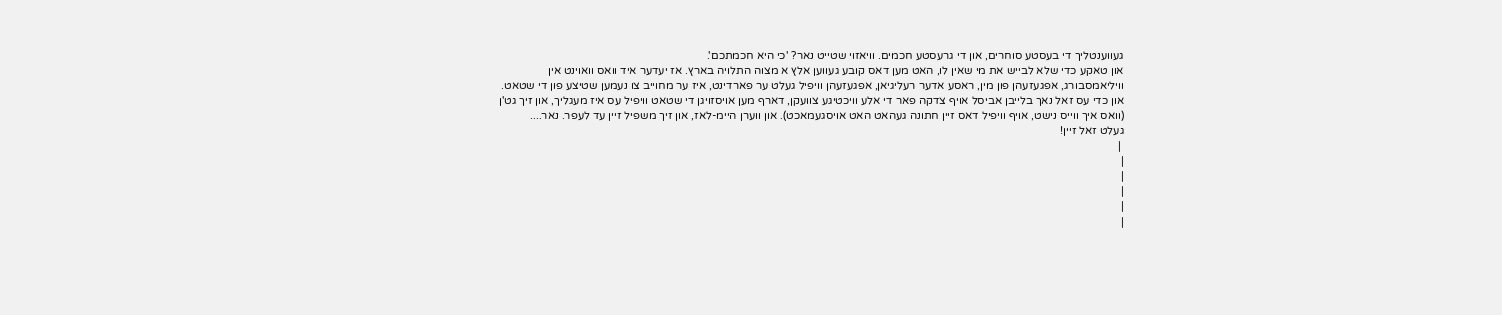געווענטליך די בעסטע סוחרים, און די גרעסטע חכמים. וויאזוי שטייט נאר? 'כי היא חכמתכם'.
און טאקע כדי שלא לבייש את מי שאין לו, האט מען דאס קובע געווען אלץ א מצוה התלויה בארץ. אז יעדער איד וואס וואוינט אין וויליאמסבורג, אפגעזעהן פון מין, ראסע אדער רעליגיאן, אפגעזעהן וויפיל געלט ער פארדינט, איז ער מחוייב צו נעמען שטיצע פון די שטאט. און כדי עס זאל נאך בלייבן אביסל אויף צדקה פאר די אלע וויכטיגע צוועקן, דארף מען אויסזויגן די שטאט וויפיל עס איז מעגליך, און זיך גט'ן (וואס איך ווייס נישט, אויף וויפיל דאס זיין חתונה געהאט האט אויסגעמאכט). און ווערן היימ-לאז, און זיך משפיל זיין עד לעפר. נאר....
געלט זאל זיין!
 |
|
|
|
|
|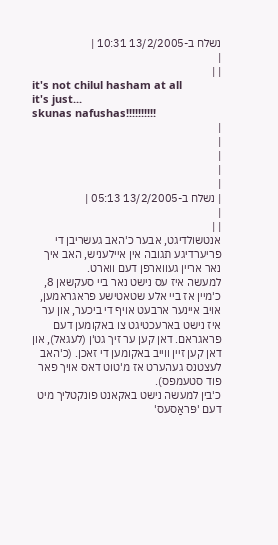נשלח ב-13/2/2005 10:31 |
|
| |
it's not chilul hasham at all
it's just...
skunas nafushas!!!!!!!!!!
|
|
|
|
|
| נשלח ב-13/2/2005 05:13 |
|
| |
אנטשולדיגט, אבער כ'האב געשריבן די פריערדיגע תגובה אין איילעניש, האב איך נאר אריין געווארפן דעם ווארט.
למעשה איז עס נישט נאר ביי סעקשאן 8, כ'מיין אז ביי אלע שטאטישע פראגראמען, אויב איינער ארבעט אויף די ביכער, און ער איז נישט בארעכטיגט צו באקומען דעם פראגראם. דאן קען ער זיך גט'ן (לעגאל), און דאן קען זיין ווייב באקומען די זאכן. (כ'האב לעצטנס געהערט אז מ'טוט דאס אויך פאר פוד סטעמפס).
כ'בין למעשה נישט באקאנט פונקטליך מיט דעם 'פּראַסעס'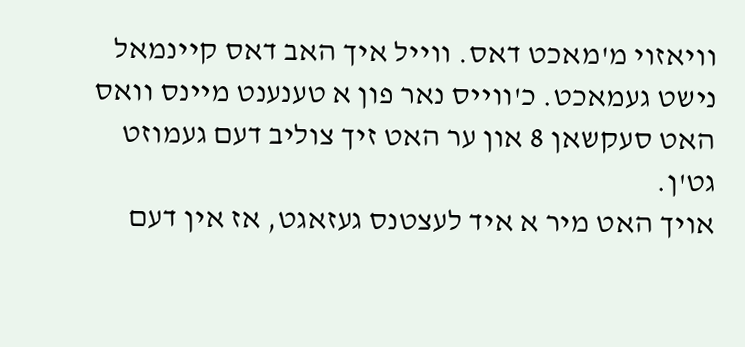וויאזוי מ'מאכט דאס. ווייל איך האב דאס קיינמאל נישט געמאכט. כ'ווייס נאר פון א טענענט מיינס וואס האט סעקשאן 8 און ער האט זיך צוליב דעם געמוזט גט'ן.
אויך האט מיר א איד לעצטנס געזאגט, אז אין דעם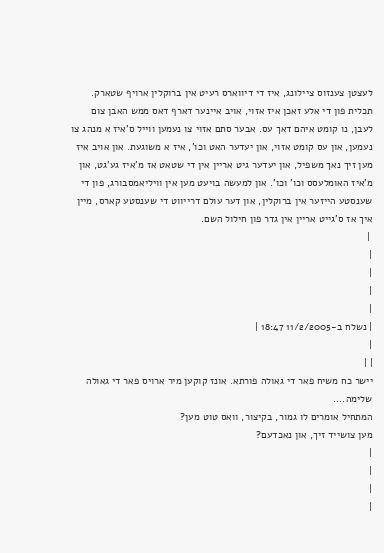לעצטן צענזוס ציילונג, איז די דיווארס רעיט אין ברוקלין ארויף שטארק.
תכלית פון די אלע זאכן איז אזוי, אויב איינער דארף דאס ממש האבן צום לעבן, נו קומט איהם דאך עס. אבער סתם אזוי צו נעמען ווייל ס'איז א מנהג צו נעמען, און עס קומט אזוי, און יעדער האט וכו', איז א משוגעת. און אויב איז מען זיך נאך משפיל, און יעדער גיט אריין אין די שטאט אז מ'איז גע'גט, און מ'איז האומלעסס וכו' וכו'. און למעשה בויעט מען אין וויליאמסבורג, פון די שענסטע הייזער אין ברוקלין, און דער עולם דרייווט די שענסטע קארס, מיין איך אז ס'גייט אריין אין גדר פון חילול השם.
 |
|
|
|
|
| נשלח ב-11/2/2005 18:47 |
|
| |
יישר כח משיח פאר די גאולה פורתא. אונז קוקען מיר ארויס פאר די גאולה שלימה....
המתחיל אומרים לו גמור, בקיצור, וואס טוט מען?
מען צושייד זיך, און נאכדעם?
|
|
|
|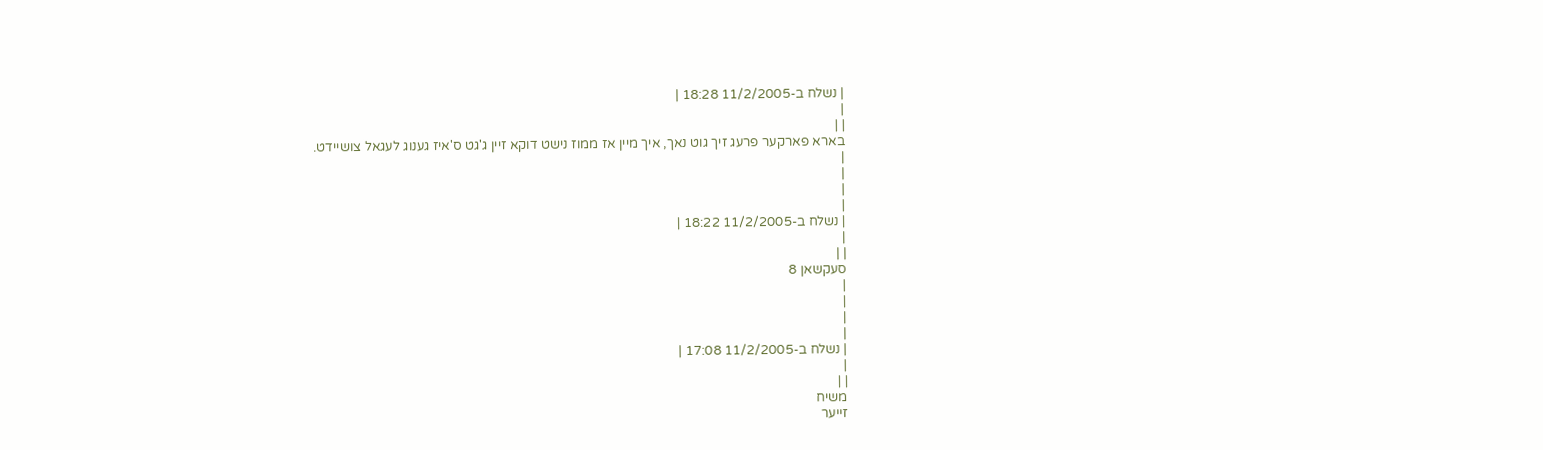| נשלח ב-11/2/2005 18:28 |
|
| |
בארא פארקער פרעג זיך גוט נאך, איך מיין אז ממוז נישט דוקא זיין ג'גט ס'איז גענוג לעגאל צושיידט.
|
|
|
|
| נשלח ב-11/2/2005 18:22 |
|
| |
סעקשאן 8
|
|
|
|
| נשלח ב-11/2/2005 17:08 |
|
| |
משיח
זייער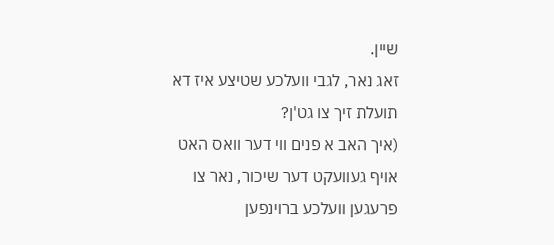שיין.
זאג נאר, לגבי וועלכע שטיצע איז דא תועלת זיך צו גט'ן?
(איך האב א פנים ווי דער וואס האט אויף געוועקט דער שיכור, נאר צו פרעגען וועלכע ברוינפען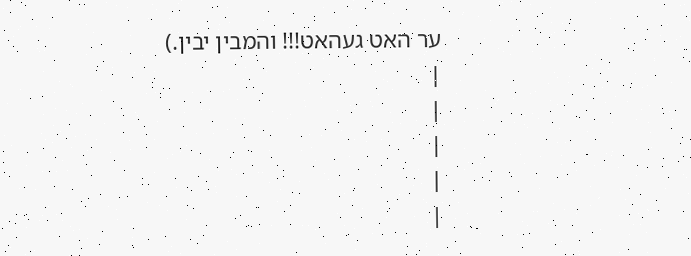ער האט געהאט!!! והמבין יבין.)
|
|
|
|
|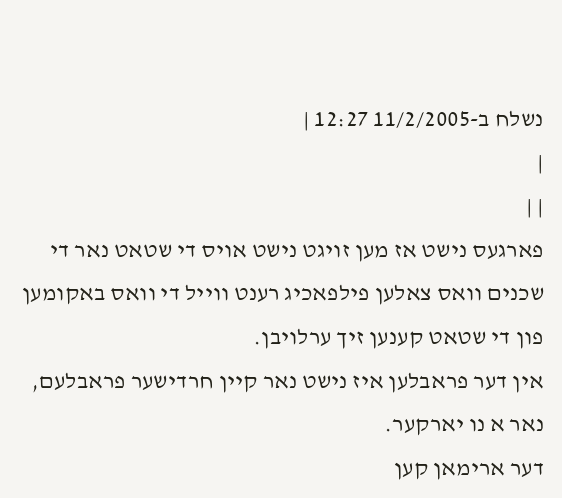נשלח ב-11/2/2005 12:27 |
|
| |
פארגעס נישט אז מען זויגט נישט אויס די שטאט נאר די שכנים וואס צאלען פילפאכיג רענט ווייל די וואס באקומען פון די שטאט קענען זיך ערלויבן.
אין דער פראבלען איז נישט נאר קיין חרדישער פראבלעם, נאר א נו יארקער.
דער ארימאן קען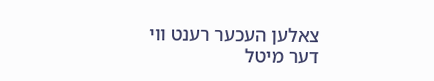צאלען העכער רענט ווי דער מיטל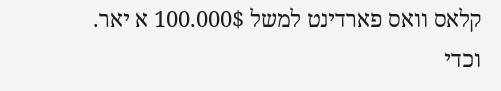קלאס וואס פארדינט למשל 100.000$ א יאר.
וכדי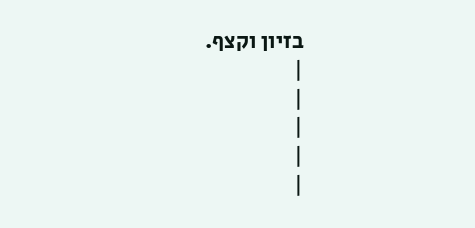בזיון וקצף.
|
|
|
|
|